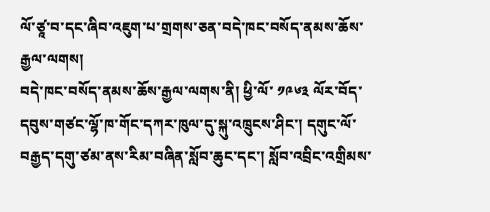ལོ་ཙཱ་བ་དང་ཞིབ་འཇུག་པ་གྲགས་ཅན་བདེ་ཁང་བསོད་ནམས་ཆོས་རྒྱལ་ལགས།
བདེ་ཁང་བསོད་ནམས་ཆོས་རྒྱལ་ལགས་ནི། ཕྱི་ལོ་ ༡༩༦༣ ལོར་བོད་དབུས་གཙང་ལྷོ་ཁ་གོང་དཀར་ཁུལ་དུ་སྐུ་འཁྲུངས་ཤིང་། དགུང་ལོ་བརྒྱད་དགུ་ཙམ་ནས་རིམ་བཞིན་སློབ་ཆུང་དང་། སློབ་འབྲིང་འགྲིམས་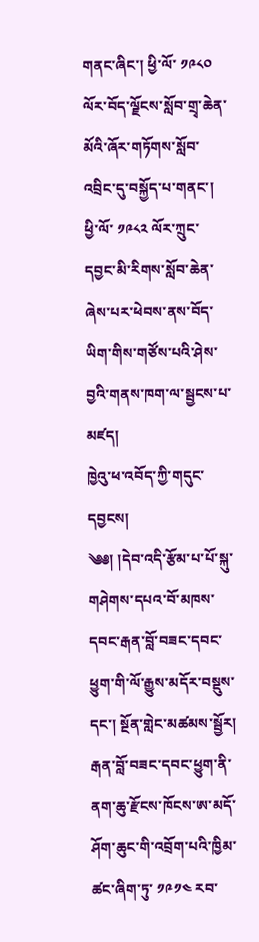གནང་ཞིང་། ཕྱི་ལོ་ ༡༩༨༠ ལོར་བོད་ལྗོངས་སློབ་གྲྭ་ཆེན་མོའི་ཞོར་གཏོགས་སློབ་འབྲིང་དུ་བསྐྱོད་པ་གནང་། ཕྱི་ལོ་ ༡༩༨༢ ལོར་ཀྲུང་དབྱང་མི་རིགས་སློབ་ཆེན་ཞེས་པར་ཕེབས་ནས་བོད་ཡིག་གིས་གཙོས་པའི་ཤེས་བྱའི་གནས་ཁག་ལ་སྦྱངས་པ་མཛད།
ཁྱེའུ་ཕ་འབོད་ཀྱི་གདུང་དབྱངས།
༄༅། །དེབ་འདི་རྩོམ་པ་པོ་སྐུ་གཤེགས་དཔའ་བོ་མཁས་དབང་རྒན་བློ་བཟང་དབང་ཕྱུག་གི་ལོ་རྒྱུས་མདོར་བསྡུས་དང་། སྔོན་གླེང་མཚམས་སྦྱོར།     རྒན་བློ་བཟང་དབང་ཕྱུག་ནི་ནག་ཆུ་རྫོངས་ཁོངས་ཨ་མདོ་ཤོག་ཆུང་གི་འབྲོག་པའི་ཁྱིམ་ཚང་ཞིག་ཏུ་ ༡༩༡༤ རབ་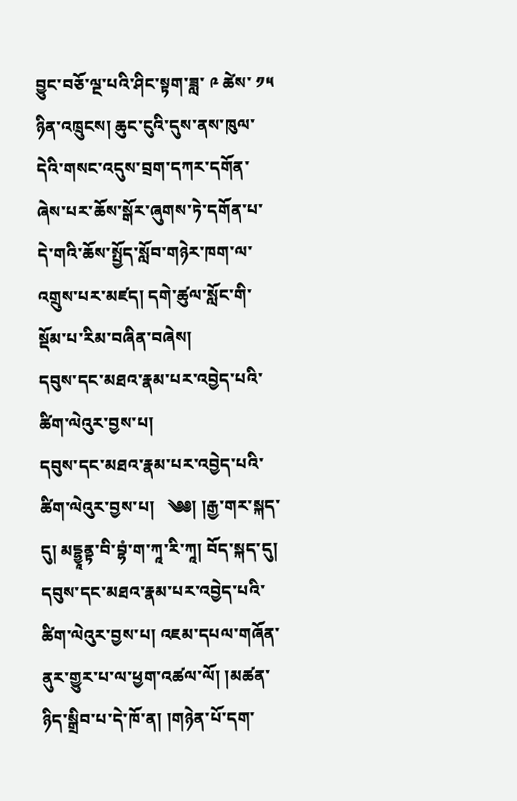བྱུང་བཅོ་ལྔ་པའི་ཤིང་སྟག་ཟླ་ ༩ ཚེས་ ༡༥ ཉིན་འཁྲུངས། ཆུང་ངུའི་དུས་ནས་ཁུལ་དེའི་གསང་འདུས་བྲག་དཀར་དགོན་ཞེས་པར་ཆོས་སྒོར་ཞུགས་ཏེ་དགོན་པ་དེ་གའི་ཆོས་སྤྱོད་སློབ་གཉེར་ཁག་ལ་འགྲུས་པར་མཛད། དགེ་ཚུལ་སློང་གི་སྡོམ་པ་རིམ་བཞིན་བཞེས།
དབུས་དང་མཐའ་རྣམ་པར་འབྱེད་པའི་ཚིག་ལེའུར་བྱས་པ།
དབུས་དང་མཐའ་རྣམ་པར་འབྱེད་པའི་ཚིག་ལེའུར་བྱས་པ།   ༄༅། །རྒྱ་གར་སྐད་དུ། མདྷྱཱནྟ་བི་བྷཾ་ག་ཀཱ་རི་ཀཱ། བོད་སྐད་དུ། དབུས་དང་མཐའ་རྣམ་པར་འབྱེད་པའི་ཚིག་ལེའུར་བྱས་པ། འཇམ་དཔལ་གཞོན་ནུར་གྱུར་པ་ལ་ཕྱག་འཚལ་ལོ། །མཚན་ཉིད་སྒྲིབ་པ་དེ་ཁོ་ན། །གཉེན་པོ་དག་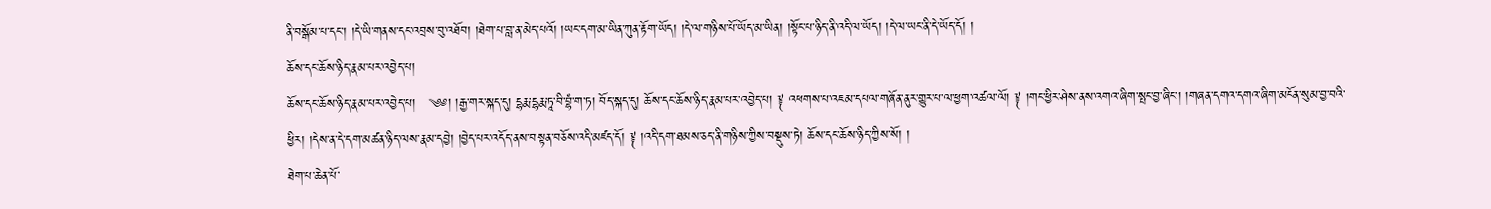ནི་བསྒོམ་པ་དང་། །དེ་ཡི་གནས་དང་འབྲས་བུ་འཐོབ། །ཐེག་པ་བླ་ན་མེད་པའོ། །ཡང་དག་མ་ཡིན་ཀུན་རྟོག་ཡོད། །དེ་ལ་གཉིས་པོ་ཡོད་མ་ཡིན། །སྟོང་པ་ཉིད་ནི་འདི་ལ་ཡོད། །དེ་ལ་ཡང་ནི་དེ་ཡོད་དོ། །
ཆོས་དང་ཆོས་ཉིད་རྣམ་པར་འབྱེད་པ།
ཆོས་དང་ཆོས་ཉིད་རྣམ་པར་འབྱེད་པ།   ༄༅། །རྒྱ་གར་སྐད་དུ། དྷརྨ་དྷརྨ་ཏཱ་བི་བྷཾ་ག་ཏ། བོད་སྐད་དུ། ཆོས་དང་ཆོས་ཉིད་རྣམ་པར་འབྱེད་པ། ༈ འཕགས་པ་འཇམ་དཔལ་གཞོན་ནུར་གྱུར་པ་ལ་ཕྱག་འཚལ་ལོ། ༈ །གང་ཕྱིར་ཤེས་ནས་འགའ་ཞིག་སྤང་བྱ་ཞིང་། །གཞན་དགའ་དགའ་ཞིག་མངོན་སུམ་བྱ་བའི་ཕྱིར། །དེས་ན་དེ་དག་མཚན་ཉིད་ལས་རྣམ་དབྱེ། །བྱེད་པར་འདོད་ནས་བསྟན་བཅོས་འདི་མཛད་དོ། ༈ །འདི་དག་ཐམས་ཅད་ནི་གཉིས་ཀྱིས་བསྡུས་ཏེ། ཆོས་དང་ཆོས་ཉིད་ཀྱིས་སོ། །
ཐེག་པ་ཆེན་པོ་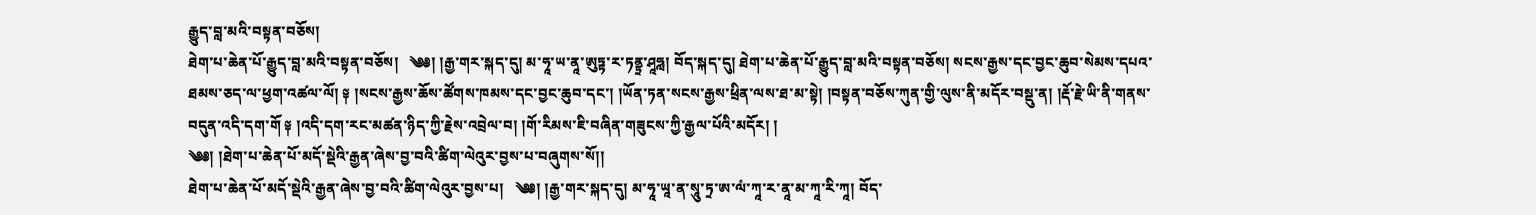རྒྱུད་བླ་མའི་བསྟན་བཅོས།
ཐེག་པ་ཆེན་པོ་རྒྱུད་བླ་མའི་བསྟན་བཅོས།   ༄༅། །རྒྱ་གར་སྐད་དུ། མ་ཧཱ་ཡ་ནཱ་ཨུཏྟ་ར་ཏནྟྲ་ཤཱཧླ། བོད་སྐད་དུ། ཐེག་པ་ཆེན་པོ་རྒྱུད་བླ་མའི་བསྟན་བཅོས། སངས་རྒྱས་དང་བྱང་ཆུབ་སེམས་དཔའ་ཐམས་ཅད་ལ་ཕྱག་འཚལ་ལོ། ༈ །སངས་རྒྱས་ཆོས་ཚོགས་ཁམས་དང་བྱང་ཆུབ་དང་། །ཡོན་ཏན་སངས་རྒྱས་ཕྲིན་ལས་ཐ་མ་སྟེ། །བསྟན་བཅོས་ཀུན་གྱི་ལུས་ནི་མདོར་བསྡུ་ན། །རྡོ་རྗེ་ཡི་ནི་གནས་བདུན་འདི་དག་གོ ༈ །འདི་དག་རང་མཚན་ཉིད་ཀྱི་རྗེས་འབྲེལ་བ། །གོ་རིམས་ཇི་བཞིན་གཟུངས་ཀྱི་རྒྱལ་པོའི་མདོར། །
༄༅། །ཐེག་པ་ཆེན་པོ་མདོ་སྡེའི་རྒྱན་ཞེས་བྱ་བའི་ཚིག་ལེའུར་བྱས་པ་བཞུགས་སོ།།
ཐེག་པ་ཆེན་པོ་མདོ་སྡེའི་རྒྱན་ཞེས་བྱ་བའི་ཚིག་ལེའུར་བྱས་པ།   ༄༅། །རྒྱ་གར་སྐད་དུ། མ་ཧཱ་ཡཱ་ན་སཱུ་ཏྲ་ཨ་ལཾ་ཀཱ་ར་ནཱ་མ་ཀཱ་རི་ཀཱ། བོད་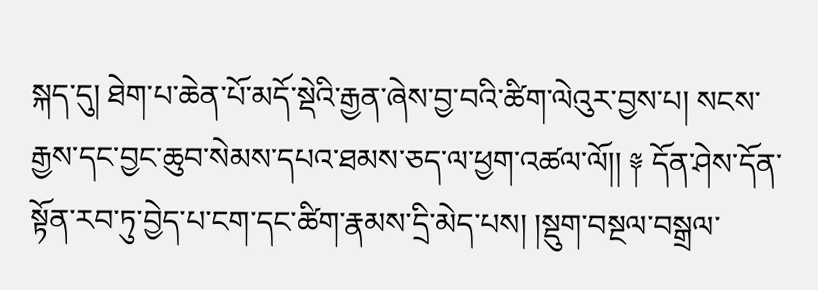སྐད་དུ། ཐེག་པ་ཆེན་པོ་མདོ་སྡེའི་རྒྱན་ཞེས་བྱ་བའི་ཚིག་ལེའུར་བྱས་པ། སངས་རྒྱས་དང་བྱང་ཆུབ་སེམས་དཔའ་ཐམས་ཅད་ལ་ཕྱག་འཚལ་ལོ།། ༈ དོན་ཤེས་དོན་སྟོན་རབ་ཏུ་བྱེད་པ་ངག་དང་ཚིག་རྣམས་དྲི་མེད་པས། །སྡུག་བསྔལ་བསྒྲལ་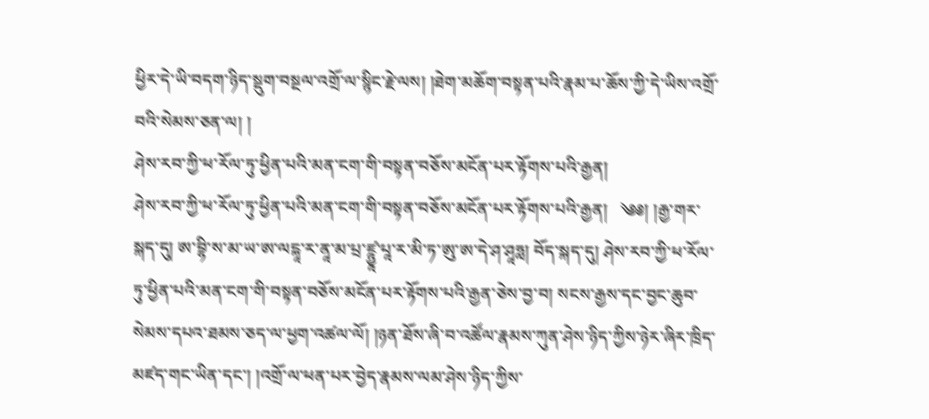ཕྱིར་དེ་ཡི་བདག་ཉིད་སྡུག་བསྔལ་འགྲོ་ལ་སྙིང་རྗེ་ལས། །ཐེག་མཆོག་བསྟན་པའི་རྣམ་པ་ཆོས་ཀྱི་དེ་ཡིས་འགྲོ་བའི་སེམས་ཅན་ལ། །
ཤེས་རབ་ཀྱི་ཕ་རོལ་ཏུ་ཕྱིན་པའི་མན་ངག་གི་བསྟན་བཅོས་མངོན་པར་རྟོགས་པའི་རྒྱན།
ཤེས་རབ་ཀྱི་ཕ་རོལ་ཏུ་ཕྱིན་པའི་མན་ངག་གི་བསྟན་བཅོས་མངོན་པར་རྟོགས་པའི་རྒྱན།   ༄༅། །རྒྱ་གར་སྐད་དུ། ཨ་བྷི་ས་མ་ཡ་ཨ་ལངྐཱ་ར་ནཱ་མ་པྲ་ཛྙྱཱ་པཱ་ར་མི་ཏ་ཨུ་ཨ་དེ་ཤ་ཤཱཧླ། བོད་སྐད་དུ། ཤེས་རབ་ཀྱི་ཕ་རོལ་ཏུ་ཕྱིན་པའི་མན་ངག་གི་བསྟན་བཅོས་མངོན་པར་རྟོགས་པའི་རྒྱན་ཅེས་བྱ་བ། སངས་རྒྱས་དང་བྱང་ཆུབ་སེམས་དཔའ་ཐམས་ཅད་ལ་ཕྱག་འཚལ་ལོ། །ཉན་ཐོས་ཞི་བ་འཚོལ་རྣམས་ཀུན་ཤེས་ཉིད་ཀྱིས་ཉེར་ཞིར་ཁྲིད་མཛད་གང་ཡིན་དང་། །འགྲོ་ལ་ཕན་པར་བྱེད་རྣམས་ལམ་ཤེས་ཉིད་ཀྱིས་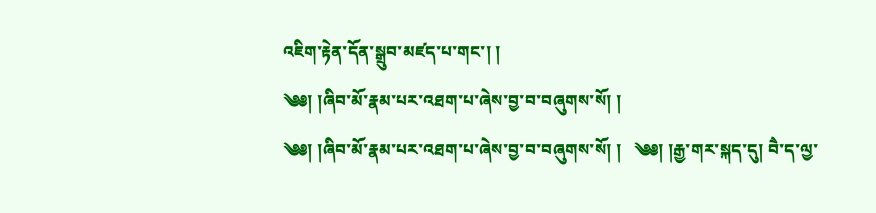འཇིག་རྟེན་དོན་སྒྲུབ་མཛད་པ་གང་། །
༄༅། །ཞིབ་མོ་རྣམ་པར་འཐག་པ་ཞེས་བྱ་བ་བཞུགས་སོ། །
༄༅། །ཞིབ་མོ་རྣམ་པར་འཐག་པ་ཞེས་བྱ་བ་བཞུགས་སོ། །   ༄༅། །རྒྱ་གར་སྐད་དུ། བཻ་ད་ལྱ་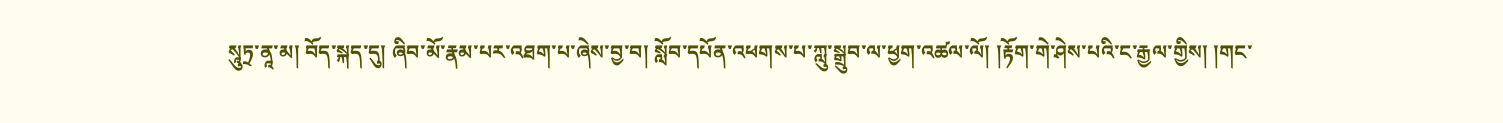སཱུཏྲ་ནཱ་མ། བོད་སྐད་དུ། ཞིབ་མོ་རྣམ་པར་འཐག་པ་ཞེས་བྱ་བ། སློབ་དཔོན་འཕགས་པ་ཀླུ་སྒྲུབ་ལ་ཕྱག་འཚལ་ལོ། །རྟོག་གེ་ཤེས་པའི་ང་རྒྱལ་གྱིས། །གང་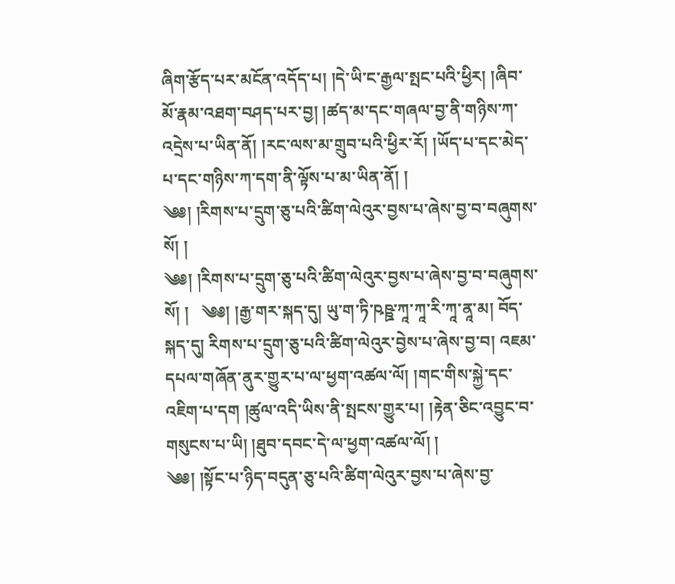ཞིག་རྩོད་པར་མངོན་འདོད་པ། །དེ་ཡི་ང་རྒྱལ་སྤང་པའི་ཕྱིར། །ཞིབ་མོ་རྣམ་འཐག་བཤད་པར་བྱ། །ཚད་མ་དང་གཞལ་བྱ་ནི་གཉིས་ཀ་འདྲེས་པ་ཡིན་ནོ། །རང་ལས་མ་གྲུབ་པའི་ཕྱིར་རོ། །ཡོད་པ་དང་མེད་པ་དང་གཉིས་ཀ་དག་ནི་ལྟོས་པ་མ་ཡིན་ནོ། །
༄༅། །རིགས་པ་དྲུག་ཅུ་པའི་ཚིག་ལེའུར་བྱས་པ་ཞེས་བྱ་བ་བཞུགས་སོ། །
༄༅། །རིགས་པ་དྲུག་ཅུ་པའི་ཚིག་ལེའུར་བྱས་པ་ཞེས་བྱ་བ་བཞུགས་སོ། །   ༄༅། །རྒྱ་གར་སྐད་དུ། ཡུ་ག་ཏི་ཥཥྛ་ཀཱ་ཀཱ་རི་ཀཱ་ནཱ་མ། བོད་སྐད་དུ། རིགས་པ་དྲུག་ཅུ་པའི་ཚིག་ལེའུར་བྱེས་པ་ཞེས་བྱ་བ། འཇམ་དཔལ་གཞོན་ནུར་གྱུར་པ་ལ་ཕྱག་འཚལ་ལོ། །གང་གིས་སྐྱེ་དང་འཇིག་པ་དག །ཚུལ་འདི་ཡིས་ནི་སྤངས་གྱུར་པ། །རྟེན་ཅིང་འབྱུང་བ་གསུངས་པ་ཡི། །ཐུབ་དབང་དེ་ལ་ཕྱག་འཚལ་ལོ། །
༄༅། །སྟོང་པ་ཉིད་བདུན་ཅུ་པའི་ཚིག་ལེའུར་བྱས་པ་ཞེས་བྱ་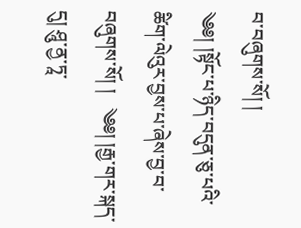བ་བཞུགས་སོ། །
༄༅། །སྟོང་པ་ཉིད་བདུན་ཅུ་པའི་ཚིག་ལེའུར་བྱས་པ་ཞེས་བྱ་བ་བཞུགས་སོ། །   ༄༅། །རྒྱ་གར་སྐད་དུ། ཤཱུ་ནྱ་ཏཱ་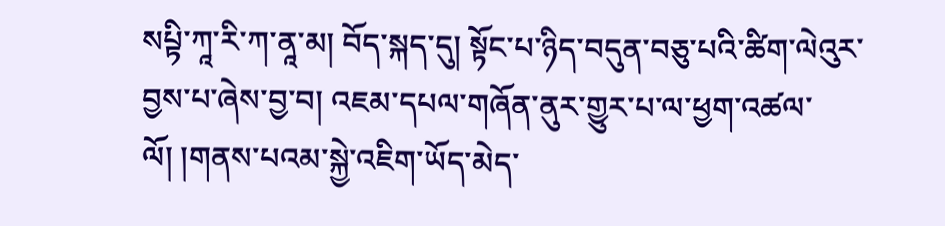སཔྟི་ཀཱ་རི་ཀ་ནཱ་མ། བོད་སྐད་དུ། སྟོང་པ་ཉིད་བདུན་བཅུ་པའི་ཚིག་ལེའུར་བྱས་པ་ཞེས་བྱ་བ། འཇམ་དཔལ་གཞོན་ནུར་གྱུར་པ་ལ་ཕྱག་འཚལ་ལོ། །གནས་པའམ་སྐྱེ་འཇིག་ཡོད་མེད་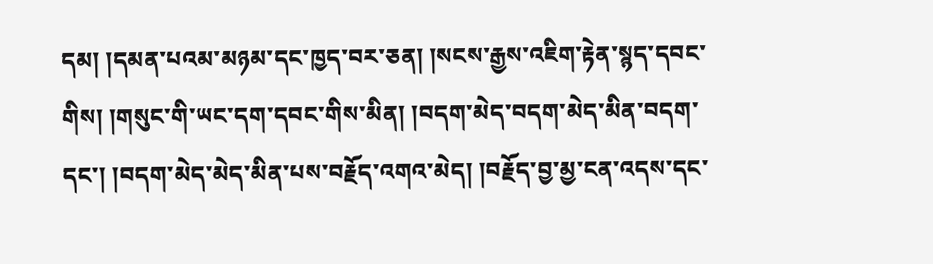དམ། །དམན་པའམ་མཉམ་དང་ཁྱད་བར་ཅན། །སངས་རྒྱས་འཇིག་རྟེན་སྙད་དབང་གིས། །གསུང་གི་ཡང་དག་དབང་གིས་མིན། །བདག་མེད་བདག་མེད་མིན་བདག་དང་། །བདག་མེད་མེད་མིན་པས་བརྗོད་འགའ་མེད། །བརྗོད་བྱ་མྱ་ངན་འདས་དང་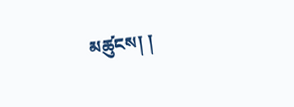མཚུངས། །